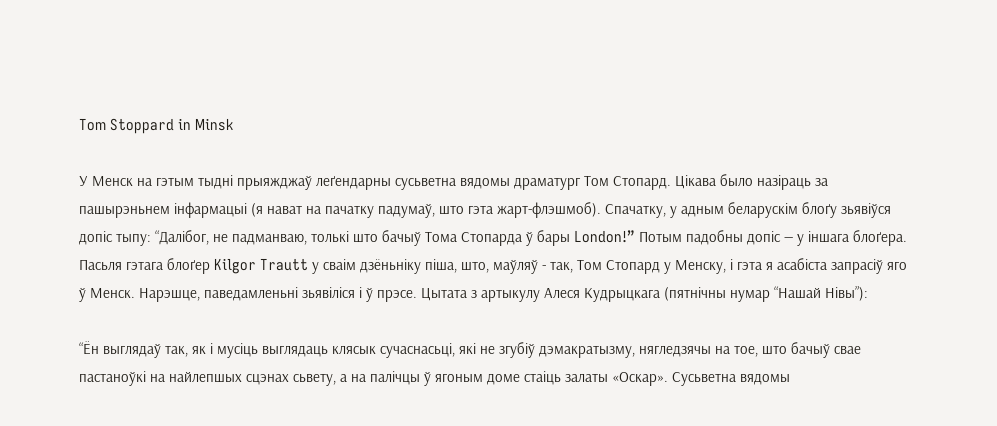Tom Stoppard in Minsk

У Менск на гэтым тыдні прыяжджаў леґендарны сусьветна вядомы драматург Том Стопард. Цікава было назіраць за пашырэньнем інфармацыі (я нават на пачатку падумаў, што гэта жарт-флэшмоб). Спачатку, у адным беларускім блоґу зьявіўся допіс тыпу: “Далібог, не падманваю, толькі што бачыў Тома Стопарда ў бары London!” Потым падобны допіс — у іншага блоґера. Пасьля гэтага блоґер Kilgor Trautt у сваім дзёньніку піша, што, маўляў - так, Том Стопард у Менску, і гэта я асабіста запрасіў яго ў Менск. Нарэшце, паведамленьні зьявіліся і ў прэсе. Цытата з артыкулу Алеся Кудрыцкага (пятнічны нумар “Нашай Нівы”):

“Ён выглядаў так, як і мусіць выглядаць клясык сучаснасьці, які не згубіў дэмакратызму, нягледзячы на тое, што бачыў свае пастаноўкі на найлепшых сцэнах сьвету, а на палічцы ў ягоным доме стаіць залаты «Оскар». Сусьветна вядомы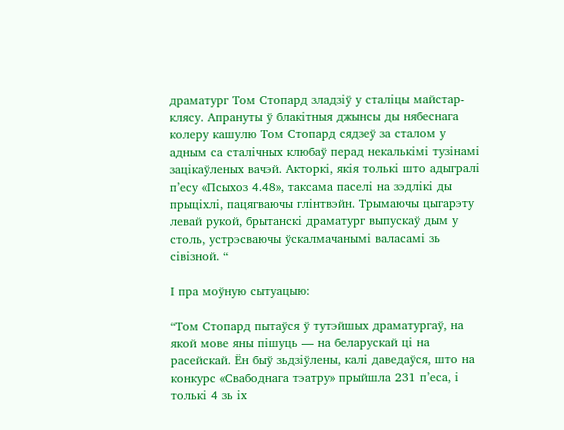драматург Том Стопард зладзіў у сталіцы майстар-клясу. Апрануты ў блакітныя джынсы ды нябеснага колеру кашулю Том Стопард сядзеў за сталом у адным са сталічных клюбаў перад некалькімі тузінамі зацікаўленых вачэй. Акторкі, якія толькі што адыгралі п’есу «Псыхоз 4.48», таксама паселі на зэдлікі ды прыціхлі, пацягваючы глінтвэйн. Трымаючы цыгарэту левай рукой, брытанскі драматург выпускаў дым у столь, устрэсваючы ўскалмачанымі валасамі зь сівізной. “

І пра моўную сытуацыю:

“Том Стопард пытаўся ў тутэйшых драматургаў, на якой мове яны пішуць — на беларускай ці на расейскай. Ён быў зьдзіўлены, калі даведаўся, што на конкурс «Свабоднага тэатру» прыйшла 231 п’еса, і толькі 4 зь іх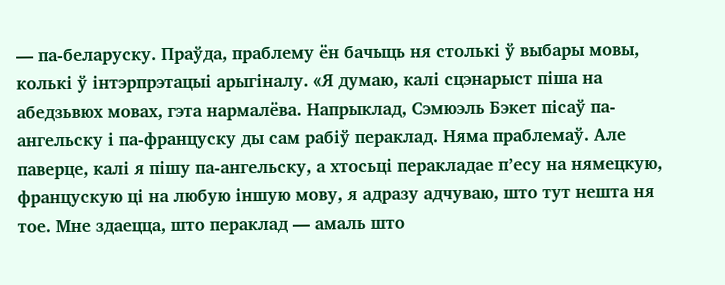— па-беларуску. Праўда, праблему ён бачыць ня столькі ў выбары мовы, колькі ў інтэрпрэтацыі арыгіналу. «Я думаю, калі сцэнарыст піша на абедзьвюх мовах, гэта нармалёва. Напрыклад, Сэмюэль Бэкет пісаў па-ангельску і па-француску ды сам рабіў пераклад. Няма праблемаў. Але паверце, калі я пішу па-ангельску, а хтосьці перакладае п’есу на нямецкую, францускую ці на любую іншую мову, я адразу адчуваю, што тут нешта ня тое. Мне здаецца, што пераклад — амаль што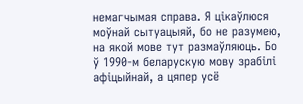немагчымая справа. Я цікаўлюся моўнай сытуацыяй, бо не разумею, на якой мове тут размаўляюць. Бо ў 1990-м беларускую мову зрабілі афіцыйнай, а цяпер усё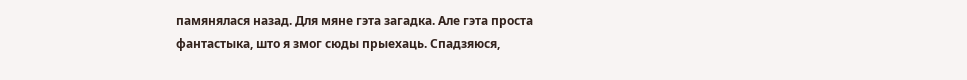памянялася назад. Для мяне гэта загадка. Але гэта проста фантастыка, што я змог сюды прыехаць. Спадзяюся,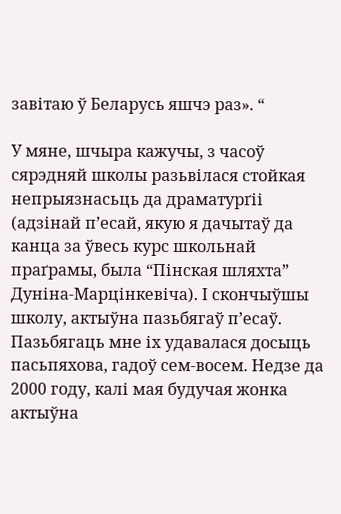завітаю ў Беларусь яшчэ раз». “

У мяне, шчыра кажучы, з часоў сярэдняй школы разьвілася стойкая непрыязнасьць да драматурґіі (адзінай п’есай, якую я дачытаў да канца за ўвесь курс школьнай праґрамы, была “Пінская шляхта” Дуніна-Марцінкевіча). І скончыўшы школу, актыўна пазьбягаў п’есаў. Пазьбягаць мне іх удавалася досыць пасьпяхова, гадоў сем-восем. Недзе да 2000 году, калі мая будучая жонка актыўна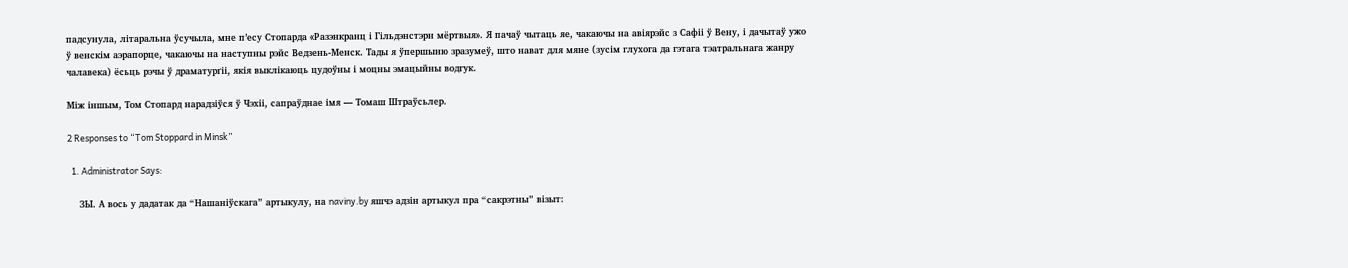падсунула, літаральна ўсучыла, мне п’есу Стопарда «Разэнкранц і Гільдэнстэрн мёртвыя». Я пачаў чытаць яе, чакаючы на авіярэйс з Сафіі ў Вену, і дачытаў ужо ў венскім аэрапорце, чакаючы на наступны рэйс Ведзень-Менск. Тады я ўпершыню зразумеў, што нават для мяне (зусім глухога да гэтага тэатральнага жанру чалавека) ёсьць рэчы ў драматурґіі, якія выклікаюць цудоўны і моцны эмацыйны водгук.

Між іншым, Том Стопард нарадзіўся ў Чэхіі, сапраўднае імя — Томаш Штраўсьлер.

2 Responses to “Tom Stoppard in Minsk”

  1. Administrator Says:

    ЗЫ. А вось у дадатак да “Нашаніўскага” артыкулу, на naviny.by яшчэ адзін артыкул пра “сакрэтны” візыт: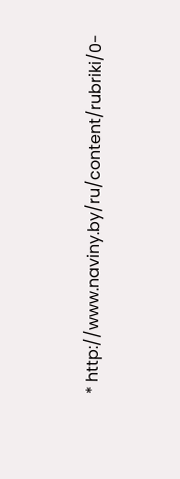* http://www.naviny.by/ru/content/rubriki/0-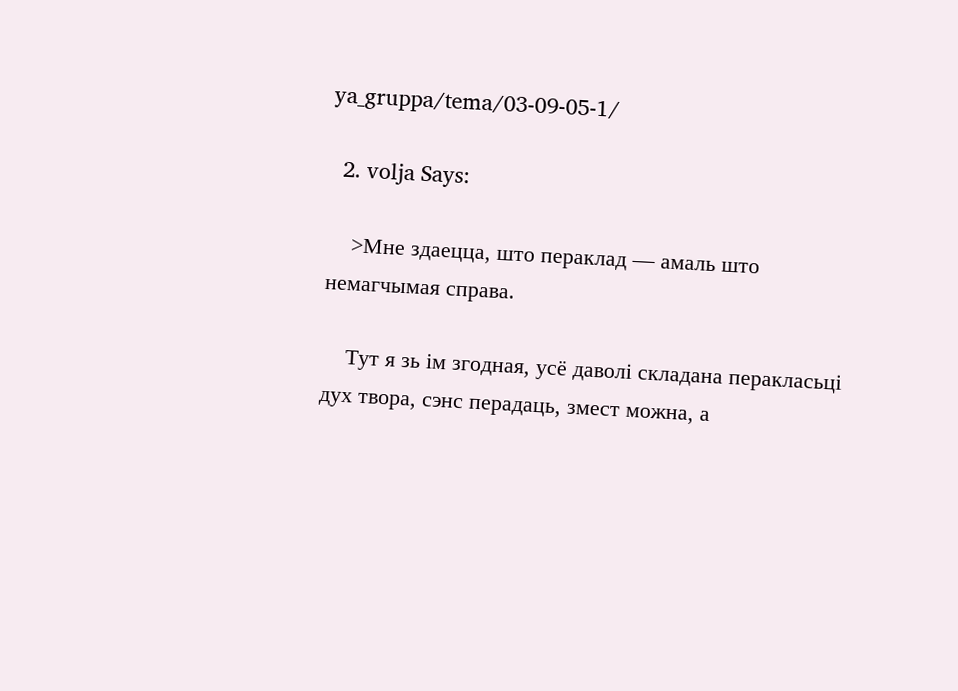ya_gruppa/tema/03-09-05-1/

  2. volja Says:

    >Мне здаецца, што пераклад — амаль што немагчымая справа.

    Тут я зь ім згодная, усё даволі складана перакласьці дух твора, сэнс перадаць, змест можна, а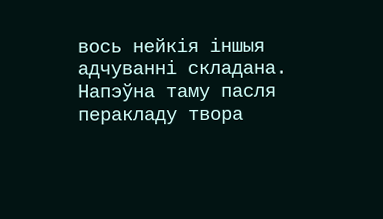вось нейкія іншыя адчуванні складана. Напэўна таму пасля перакладу твора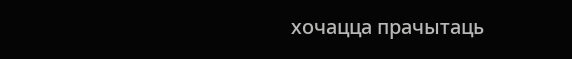хочацца прачытаць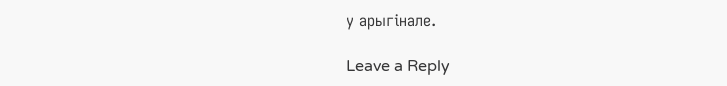у арыгінале.

Leave a Reply